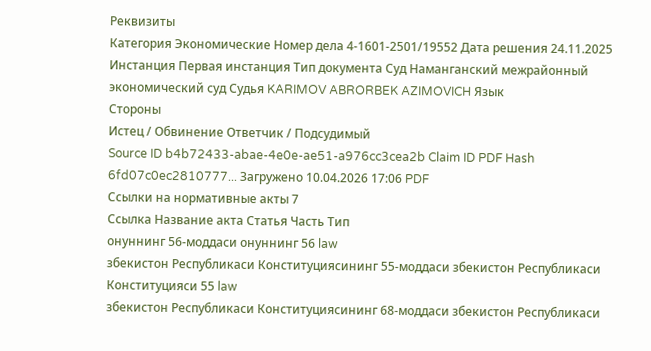Реквизиты
Категория Экономические Номер дела 4-1601-2501/19552 Дата решения 24.11.2025 Инстанция Первая инстанция Тип документа Суд Наманганский межрайонный экономический суд Судья KARIMOV ABRORBEK AZIMOVICH Язык
Стороны
Истец / Обвинение Ответчик / Подсудимый
Source ID b4b72433-abae-4e0e-ae51-a976cc3cea2b Claim ID PDF Hash 6fd07c0ec2810777... Загружено 10.04.2026 17:06 PDF
Ссылки на нормативные акты 7
Ссылка Название акта Статья Часть Тип
онуннинг 56-моддаси онуннинг 56 law
збекистон Республикаси Конституциясининг 55-моддаси збекистон Республикаси Конституцияси 55 law
збекистон Республикаси Конституциясининг 68-моддаси збекистон Республикаси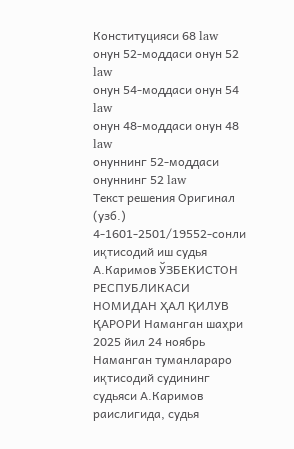Конституцияси 68 law
онун 52-моддаси онун 52 law
онун 54-моддаси онун 54 law
онун 48-моддаси онун 48 law
онуннинг 52-моддаси онуннинг 52 law
Текст решения Оригинал (узб.)
4-1601-2501/19552-сонли иқтисодий иш судья А.Каримов ЎЗБЕКИСТОН РЕСПУБЛИКАСИ НОМИДАН ҲАЛ ҚИЛУВ ҚАРОРИ Наманган шаҳри 2025 йил 24 ноябрь Наманган туманлараро иқтисодий судининг судьяси А.Каримов раислигида, судья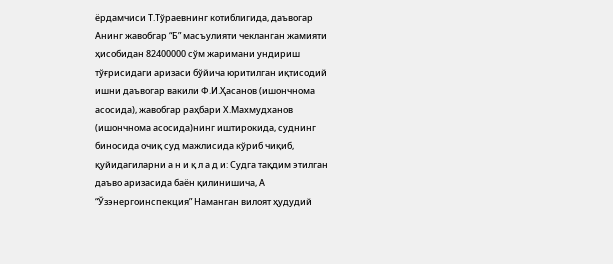ёрдамчиси Т.Тўраевнинг котиблигида, даъвогар Анинг жавобгар “Б” масъулияти чекланган жамияти ҳисобидан 82400000 сўм жаримани ундириш тўғрисидаги аризаси бўйича юритилган иқтисодий ишни даъвогар вакили Ф.И.Ҳасанов (ишончнома асосида), жавобгар раҳбари Х.Махмудханов (ишончнома асосида)нинг иштирокида, суднинг биносида очиқ суд мажлисида кўриб чиқиб, қуйидагиларни а н и қ л а д и: Судга тақдим этилган даъво аризасида баён қилинишича, А “Ўзэнергоинспекция” Наманган вилоят ҳудудий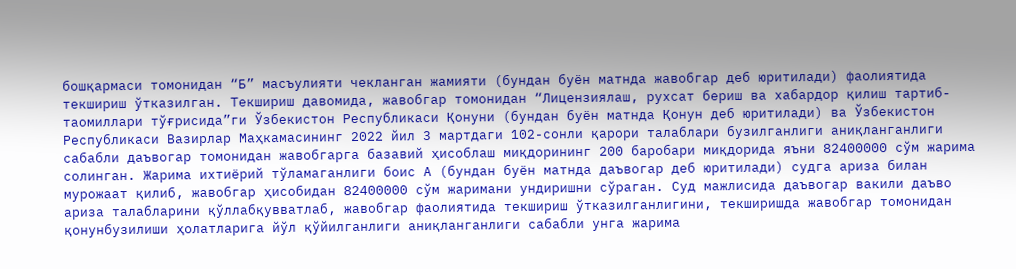бошқармаси томонидан “Б” масъулияти чекланган жамияти (бундан буён матнда жавобгар деб юритилади) фаолиятида текшириш ўтказилган. Текшириш давомида, жавобгар томонидан “Лицензиялаш, рухсат бериш ва хабардор қилиш тартиб-таомиллари тўғрисида”ги Ўзбекистон Республикаси Қонуни (бундан буён матнда Қонун деб юритилади) ва Ўзбекистон Республикаси Вазирлар Маҳкамасининг 2022 йил 3 мартдаги 102-сонли қарори талаблари бузилганлиги аниқланганлиги сабабли даъвогар томонидан жавобгарга базавий ҳисоблаш миқдорининг 200 баробари миқдорида яъни 82400000 сўм жарима солинган. Жарима ихтиёрий тўламаганлиги боис А (бундан буён матнда даъвогар деб юритилади) судга ариза билан мурожаат қилиб, жавобгар ҳисобидан 82400000 сўм жаримани ундиришни сўраган. Суд мажлисида даъвогар вакили даъво ариза талабларини қўллабқувватлаб, жавобгар фаолиятида текшириш ўтказилганлигини, текширишда жавобгар томонидан қонунбузилиши ҳолатларига йўл қўйилганлиги аниқланганлиги сабабли унга жарима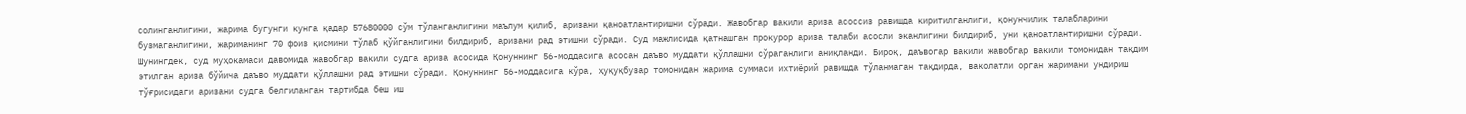солинганлигини, жарима бугунги кунга қадар 57680000 сўм тўланганлигини маълум қилиб, аризани қаноатлантиришни сўради. Жавобгар вакили ариза асоссиз равишда киритилганлиги, қонунчилик талабларини бузмаганлигини, жариманинг 70 фоиз қисмини тўлаб қўйганлигини билдириб, аризани рад этишни сўради. Суд мажлисида қатнашган прокурор ариза талаби асосли эканлигини билдириб, уни қаноатлантиришни сўради. Шунингдек, суд муҳокамаси давомида жавобгар вакили судга ариза асосида Қонуннинг 56-моддасига асосан даъво муддати қўллашни сўраганлиги аниқланди. Бироқ, даъвогар вакили жавобгар вакили томонидан тақдим этилган ариза бўйича даъво муддати қўллашни рад этишни сўради. Қонуннинг 56-моддасига кўра, ҳуқуқбузар томонидан жарима суммаси ихтиёрий равишда тўланмаган тақдирда, ваколатли орган жаримани ундириш тўғрисидаги аризани судга белгиланган тартибда беш иш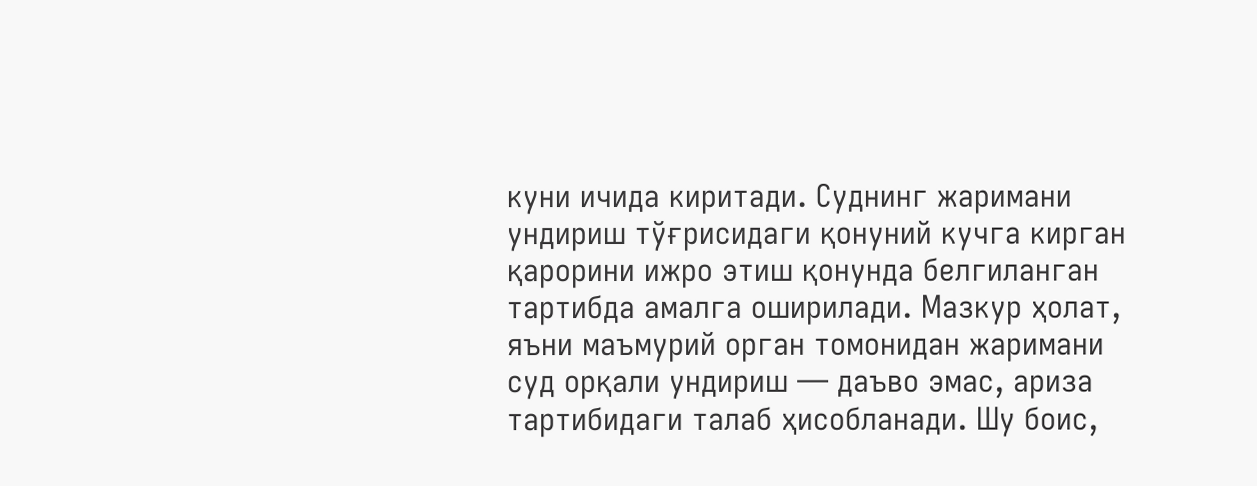куни ичида киритади. Суднинг жаримани ундириш тўғрисидаги қонуний кучга кирган қарорини ижро этиш қонунда белгиланган тартибда амалга оширилади. Мазкур ҳолат, яъни маъмурий орган томонидан жаримани суд орқали ундириш — даъво эмас, ариза тартибидаги талаб ҳисобланади. Шу боис,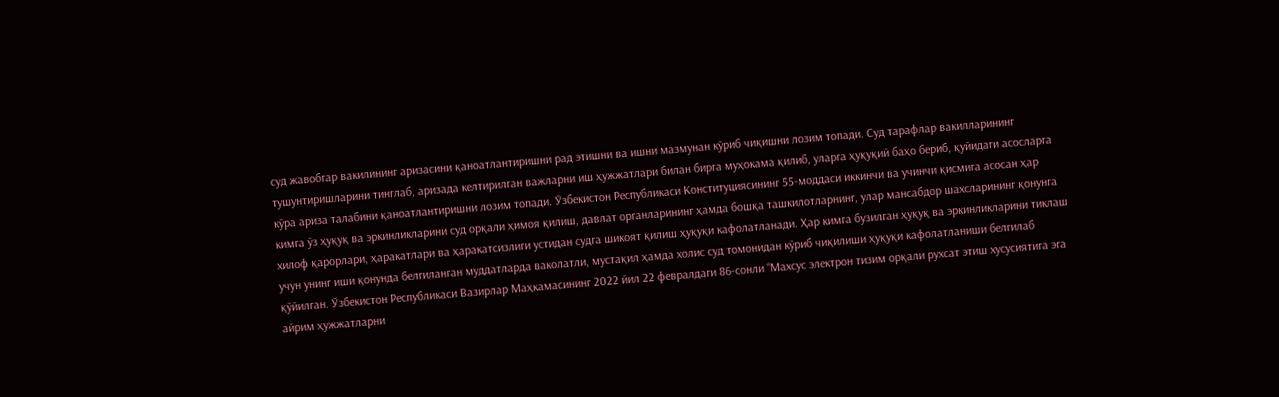суд жавобгар вакилининг аризасини қаноатлантиришни рад этишни ва ишни мазмунан кўриб чиқишни лозим топади. Суд тарафлар вакилларининг тушунтиришларини тинглаб, аризада келтирилган важларни иш ҳужжатлари билан бирга муҳокама қилиб, уларга ҳуқуқий баҳо бериб, қуйидаги асосларга кўра ариза талабини қаноатлантиришни лозим топади. Ўзбекистон Республикаси Конституциясининг 55-моддаси иккинчи ва учинчи қисмига асосан ҳар кимга ўз ҳуқуқ ва эркинликларини суд орқали ҳимоя қилиш, давлат органларининг ҳамда бошқа ташкилотларнинг, улар мансабдор шахсларининг қонунга хилоф қарорлари, ҳаракатлари ва ҳаракатсизлиги устидан судга шикоят қилиш ҳуқуқи кафолатланади. Ҳар кимга бузилган ҳуқуқ ва эркинликларини тиклаш учун унинг иши қонунда белгиланган муддатларда ваколатли, мустақил ҳамда холис суд томонидан кўриб чиқилиши ҳуқуқи кафолатланиши белгилаб қўйилган. Ўзбекистон Республикаси Вазирлар Маҳкамасининг 2022 йил 22 февралдаги 86-сонли “Махсус электрон тизим орқали рухсат этиш хусусиятига эга айрим ҳужжатларни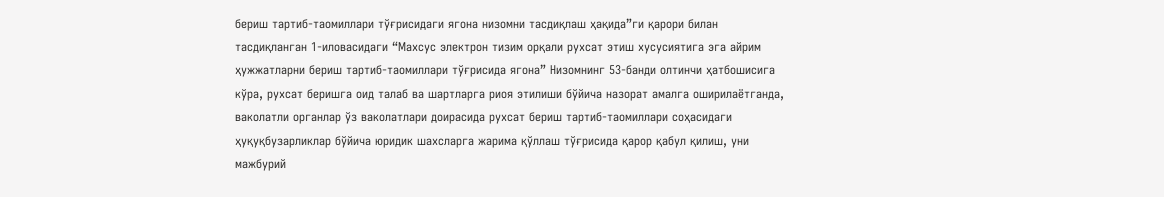бериш тартиб-таомиллари тўғрисидаги ягона низомни тасдиқлаш ҳақида”ги қарори билан тасдиқланган 1-иловасидаги “Махсус электрон тизим орқали рухсат этиш хусусиятига эга айрим ҳужжатларни бериш тартиб-таомиллари тўғрисида ягона” Низомнинг 53-банди олтинчи ҳатбошисига кўра, рухсат беришга оид талаб ва шартларга риоя этилиши бўйича назорат амалга оширилаётганда, ваколатли органлар ўз ваколатлари доирасида рухсат бериш тартиб-таомиллари соҳасидаги ҳуқуқбузарликлар бўйича юридик шахсларга жарима қўллаш тўғрисида қарор қабул қилиш, уни мажбурий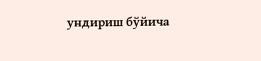ундириш бўйича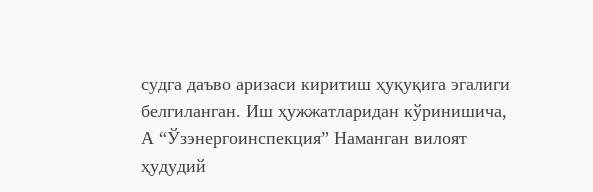судга даъво аризаси киритиш ҳуқуқига эгалиги белгиланган. Иш ҳужжатларидан кўринишича, А “Ўзэнергоинспекция” Наманган вилоят ҳудудий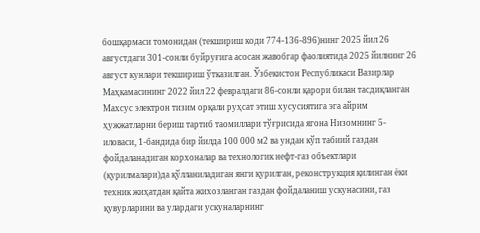бошқармаси томонидан (текшириш коди 774-136-896)нинг 2025 йил 26 августдаги 301-сонли буйруғига асосан жавобгар фаолиятида 2025 йилнинг 26 август кунлари текшириш ўтказилган. Ўзбекистон Республикаси Вазирлар Маҳкамасининг 2022 йил 22 февралдаги 86-сонли қарори билан тасдиқланган Махсус электрон тизим орқали руҳсат этиш хусусиятига эга айрим ҳужжатларни бериш тартиб таомиллари тўғрисида ягона Низомнинг 5-иловаси, 1-бандида бир йилда 100 000 м2 ва ундан кўп табиий газдан фойдаланадиган корхоналар ва технологик нефт-газ объектлари (қурилмалари)да қўлланиладиган янги қурилган, реконструкция қилинган ёки техник жиҳатдан қайта жихозланган газдан фойдаланиш ускунасини, газ қувурларини ва улардаги ускуналарнинг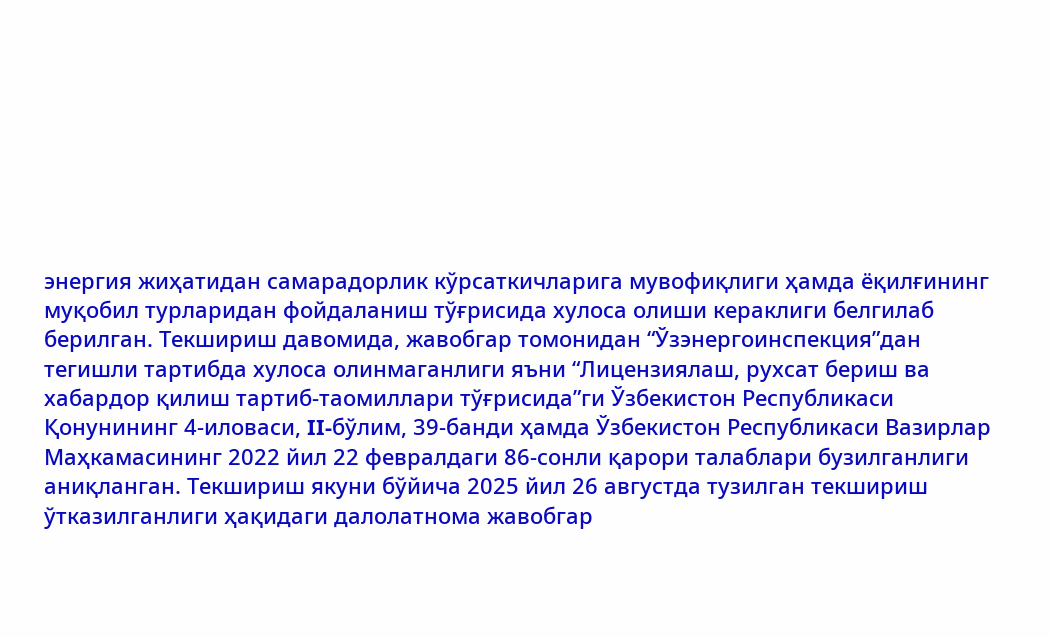энергия жиҳатидан самарадорлик кўрсаткичларига мувофиқлиги ҳамда ёқилғининг муқобил турларидан фойдаланиш тўғрисида хулоса олиши кераклиги белгилаб берилган. Текшириш давомида, жавобгар томонидан “Ўзэнергоинспекция”дан тегишли тартибда хулоса олинмаганлиги яъни “Лицензиялаш, рухсат бериш ва хабардор қилиш тартиб-таомиллари тўғрисида”ги Ўзбекистон Республикаси Қонунининг 4-иловаси, II-бўлим, 39-банди ҳамда Ўзбекистон Республикаси Вазирлар Маҳкамасининг 2022 йил 22 февралдаги 86-сонли қарори талаблари бузилганлиги аниқланган. Текшириш якуни бўйича 2025 йил 26 августда тузилган текшириш ўтказилганлиги ҳақидаги далолатнома жавобгар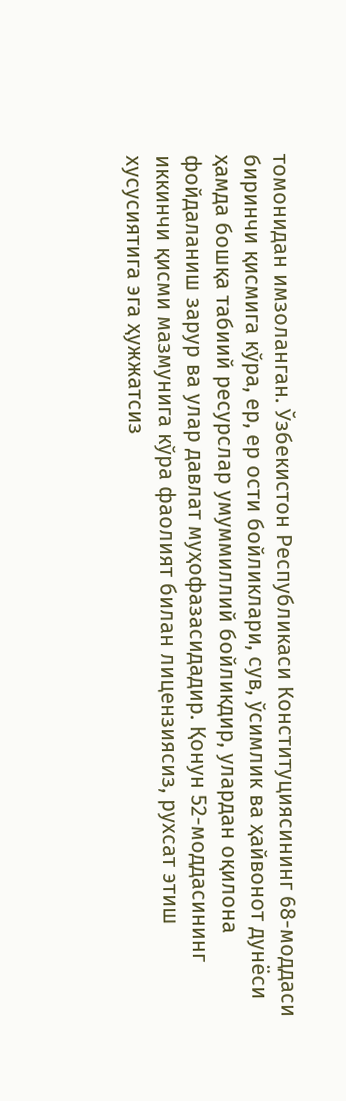томонидан имзоланган. Ўзбекистон Республикаси Конституциясининг 68-моддаси биринчи қисмига кўра, ер, ер ости бойликлари, сув, ўсимлик ва ҳайвонот дунёси ҳамда бошқа табиий ресурслар умуммиллий бойликдир, улардан оқилона фойдаланиш зарур ва улар давлат муҳофазасидадир. Қонун 52-моддасининг иккинчи қисми мазмунига кўра фаолият билан лицензиясиз, рухсат этиш хусусиятига эга ҳужжатсиз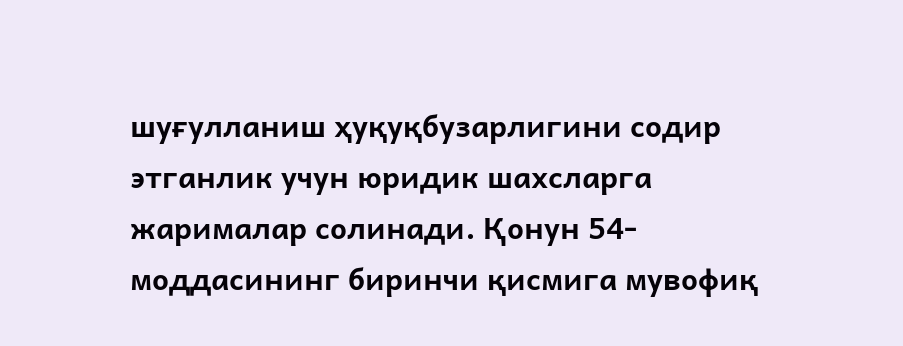шуғулланиш ҳуқуқбузарлигини содир этганлик учун юридик шахсларга жарималар солинади. Қонун 54-моддасининг биринчи қисмига мувофиқ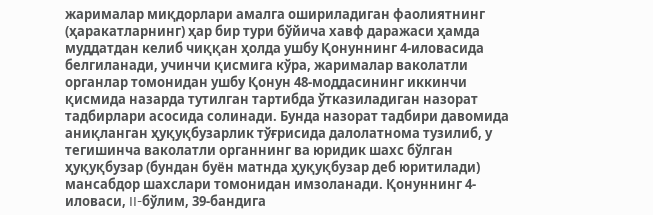жарималар миқдорлари амалга ошириладиган фаолиятнинг (ҳаракатларнинг) ҳар бир тури бўйича хавф даражаси ҳамда муддатдан келиб чиққан ҳолда ушбу Қонуннинг 4-иловасида белгиланади, учинчи қисмига кўра, жарималар ваколатли органлар томонидан ушбу Қонун 48-моддасининг иккинчи қисмида назарда тутилган тартибда ўтказиладиган назорат тадбирлари асосида солинади. Бунда назорат тадбири давомида аниқланган ҳуқуқбузарлик тўғрисида далолатнома тузилиб, у тегишинча ваколатли органнинг ва юридик шахс бўлган ҳуқуқбузар (бундан буён матнда ҳуқуқбузар деб юритилади) мансабдор шахслари томонидан имзоланади. Қонуннинг 4-иловаси, II-бўлим, 39-бандига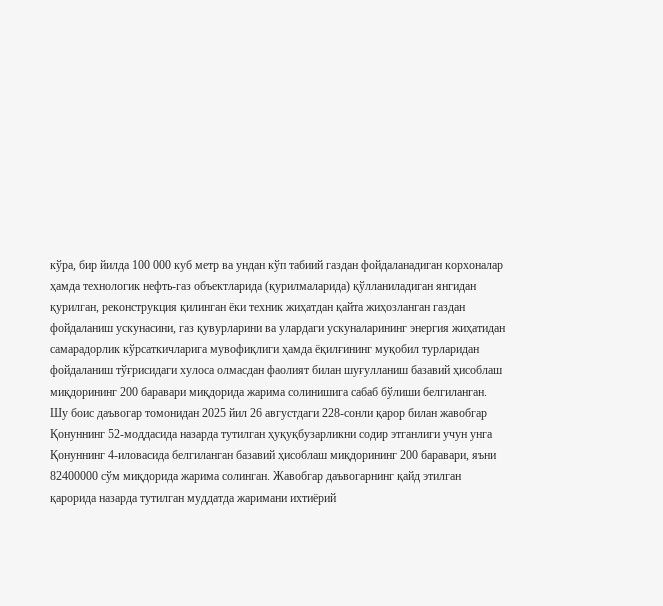кўра, бир йилда 100 000 куб метр ва ундан кўп табиий газдан фойдаланадиган корхоналар ҳамда технологик нефть-газ объектларида (қурилмаларида) қўлланиладиган янгидан қурилган, реконструкция қилинган ёки техник жиҳатдан қайта жиҳозланган газдан фойдаланиш ускунасини, газ қувурларини ва улардаги ускуналарининг энергия жиҳатидан самарадорлик кўрсаткичларига мувофиқлиги ҳамда ёқилғининг муқобил турларидан фойдаланиш тўғрисидаги хулоса олмасдан фаолият билан шуғулланиш базавий ҳисоблаш миқдорининг 200 баравари миқдорида жарима солинишига сабаб бўлиши белгиланган. Шу боис даъвогар томонидан 2025 йил 26 августдаги 228-сонли қарор билан жавобгар Қонуннинг 52-моддасида назарда тутилган ҳуқуқбузарликни содир этганлиги учун унга Қонуннинг 4-иловасида белгиланган базавий ҳисоблаш миқдорининг 200 баравари, яъни 82400000 сўм миқдорида жарима солинган. Жавобгар даъвогарнинг қайд этилган қарорида назарда тутилган муддатда жаримани ихтиёрий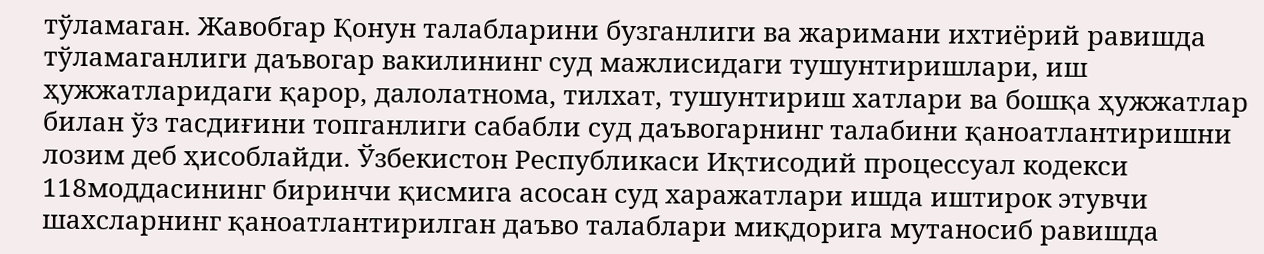тўламаган. Жавобгар Қонун талабларини бузганлиги ва жаримани ихтиёрий равишда тўламаганлиги даъвогар вакилининг суд мажлисидаги тушунтиришлари, иш ҳужжатларидаги қарор, далолатнома, тилхат, тушунтириш хатлари ва бошқа ҳужжатлар билан ўз тасдиғини топганлиги сабабли суд даъвогарнинг талабини қаноатлантиришни лозим деб ҳисоблайди. Ўзбекистон Республикаси Иқтисодий процессуал кодекси 118моддасининг биринчи қисмига асосан суд харажатлари ишда иштирок этувчи шахсларнинг қаноатлантирилган даъво талаблари миқдорига мутаносиб равишда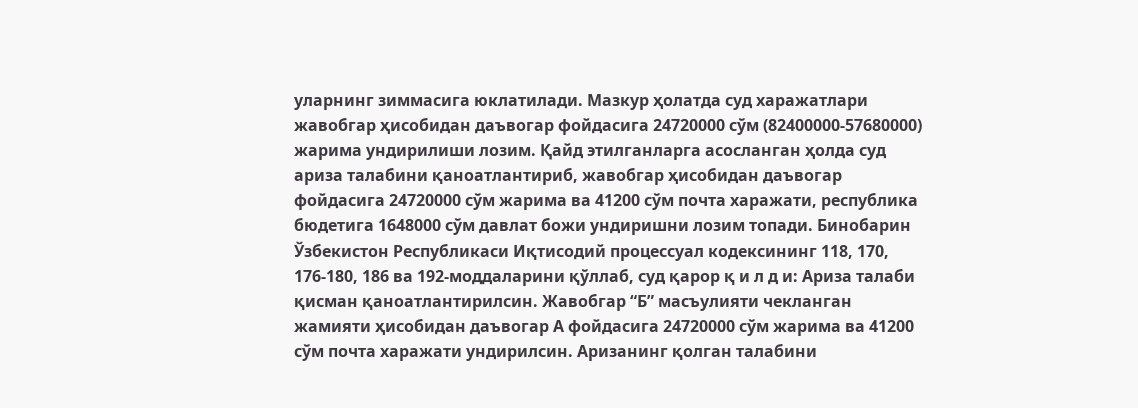уларнинг зиммасига юклатилади. Мазкур ҳолатда суд харажатлари жавобгар ҳисобидан даъвогар фойдасига 24720000 сўм (82400000-57680000) жарима ундирилиши лозим. Қайд этилганларга асосланган ҳолда суд ариза талабини қаноатлантириб, жавобгар ҳисобидан даъвогар фойдасига 24720000 сўм жарима ва 41200 сўм почта харажати, республика бюдетига 1648000 сўм давлат божи ундиришни лозим топади. Бинобарин Ўзбекистон Республикаси Иқтисодий процессуал кодексининг 118, 170, 176-180, 186 ва 192-моддаларини қўллаб, суд қарор қ и л д и: Ариза талаби қисман қаноатлантирилсин. Жавобгар “Б” масъулияти чекланган жамияти ҳисобидан даъвогар А фойдасига 24720000 сўм жарима ва 41200 сўм почта харажати ундирилсин. Аризанинг қолган талабини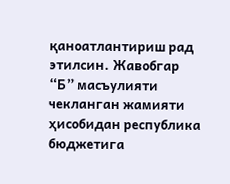қаноатлантириш рад этилсин. Жавобгар “Б” масъулияти чекланган жамияти ҳисобидан республика бюджетига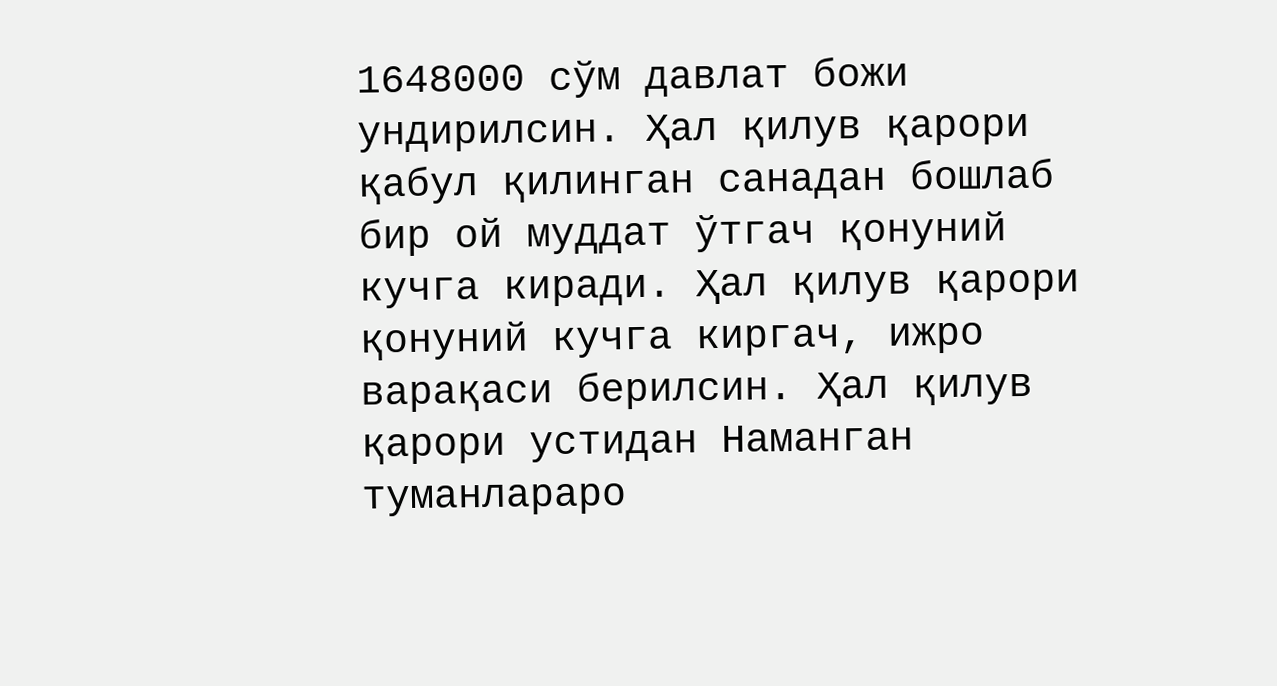1648000 сўм давлат божи ундирилсин. Ҳал қилув қарори қабул қилинган санадан бошлаб бир ой муддат ўтгач қонуний кучга киради. Ҳал қилув қарори қонуний кучга киргач, ижро варақаси берилсин. Ҳал қилув қарори устидан Наманган туманлараро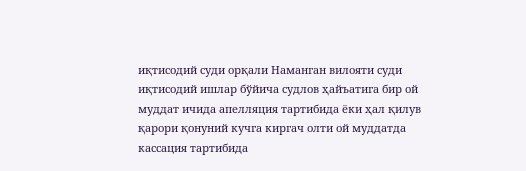иқтисодий суди орқали Наманган вилояти суди иқтисодий ишлар бўйича судлов ҳайъатига бир ой муддат ичида апелляция тартибида ёки ҳал қилув қарори қонуний кучга киргач олти ой муддатда кассация тартибида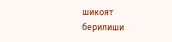шикоят берилиши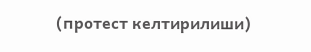(протест келтирилиши)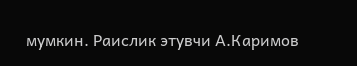мумкин. Раислик этувчи А.Каримов